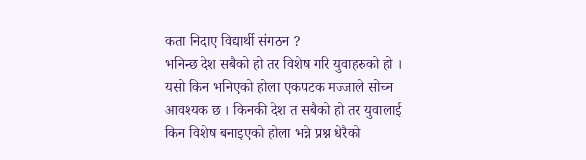कता निदाए विद्यार्थी संगठन ?
भनिन्छ देश सबैको हो तर विशेष गरि युवाहरुको हो । यसो किन भनिएको होला एकपटक मज्जाले सोच्न आवश्यक छ । किनकी देश त सबैको हो तर युवालाई किन विशेष बनाइएको होला भन्ने प्रश्न धेरैको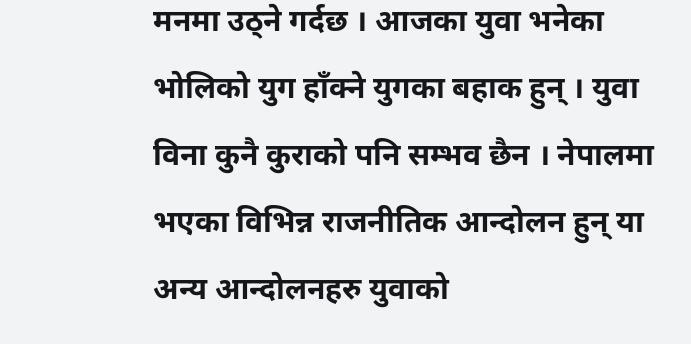मनमा उठ्ने गर्दछ । आजका युवा भनेका भोलिको युग हाँक्ने युगका बहाक हुन् । युवा विना कुनै कुराको पनि सम्भव छैन । नेपालमा भएका विभिन्न राजनीतिक आन्दोलन हुन् या अन्य आन्दोलनहरु युवाको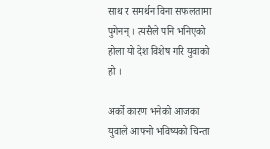साथ र समर्थन विना सफलतामा पुगेनन् । त्यसैले पनि भनिएको होला यो देश विशेष गरि युवाको हो ।

अर्को कारण भनेको आजका युवाले आफ्नो भविष्यको चिन्ता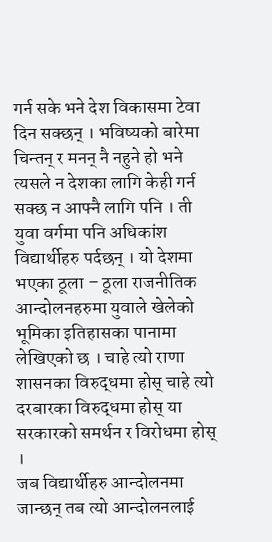गर्न सके भने देश विकासमा टेवा दिन सक्छन् । भविष्यको बारेमा चिन्तन् र मनन् नै नहुने हो भने त्यसले न देशका लागि केही गर्न सक्छ न आफ्नै लागि पनि । ती युवा वर्गमा पनि अधिकांश विद्यार्थीहरु पर्दछन् । यो देशमा भएका ठूला – ठूला राजनीतिक आन्दोलनहरुमा युवाले खेलेको भूमिका इतिहासका पानामा लेखिएको छ । चाहे त्यो राणा शासनका विरुद्धमा होस् चाहे त्यो दरबारका विरुद्धमा होस् या सरकारको समर्थन र विरोधमा होस् ।
जब विद्यार्थीहरु आन्दोलनमा जान्छन् तब त्यो आन्दोलनलाई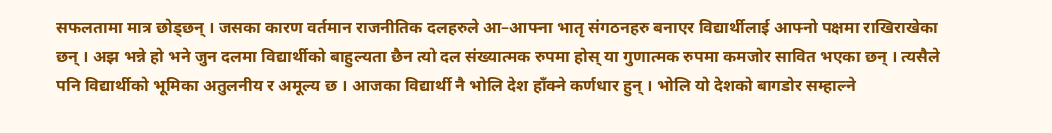सफलतामा मात्र छोड्छन् । जसका कारण वर्तमान राजनीतिक दलहरुले आ–आफ्ना भातृ संगठनहरु बनाएर विद्यार्थीलाई आफ्नो पक्षमा राखिराखेका छन् । अझ भन्ने हो भने जुन दलमा विद्यार्थीको बाहुल्यता छैन त्यो दल संख्यात्मक रुपमा होस् या गुणात्मक रुपमा कमजोर सावित भएका छन् । त्यसैले पनि विद्यार्थीको भूमिका अतुलनीय र अमूल्य छ । आजका विद्यार्थी नै भोलि देश हाँक्ने कर्णधार हुन् । भोलि यो देशको बागडोर सम्हाल्ने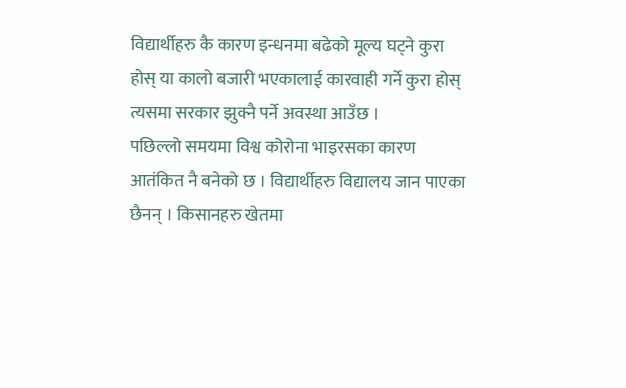विद्यार्थीहरु कै कारण इन्धनमा बढेको मूल्य घट्ने कुरा होस् या कालो बजारी भएकालाई कारवाही गर्ने कुरा होस् त्यसमा सरकार झुक्नै पर्ने अवस्था आउँछ ।
पछिल्लो समयमा विश्व कोरोना भाइरसका कारण आतंकित नै बनेको छ । विद्यार्थीहरु विद्यालय जान पाएका छैनन् । किसानहरु खेतमा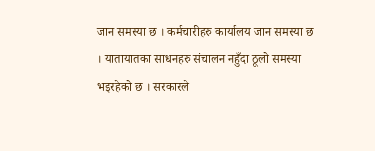जान समस्या छ । कर्मचारीहरु कार्यालय जान समस्या छ । यातायातका साधनहरु संचालन नहुँदा ठूलो समस्या भइरहेको छ । सरकारले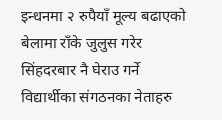इन्धनमा २ रुपैयाँ मूल्य बढाएको बेलामा राँके जुलुस गरेर सिंहदरबार नै घेराउ गर्ने विद्यार्थीका संगठनका नेताहरु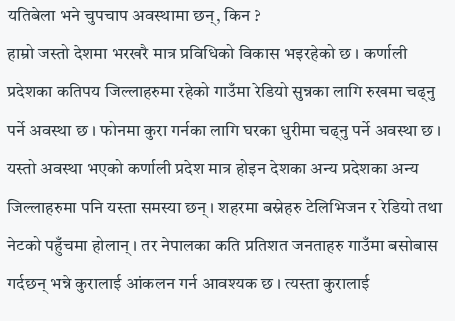यतिबेला भने चुपचाप अवस्थामा छन्, किन ?
हाम्रो जस्तो देशमा भरखरै मात्र प्रविधिको विकास भइरहेको छ । कर्णाली प्रदेशका कतिपय जिल्लाहरुमा रहेको गाउँमा रेडियो सुन्नका लागि रुखमा चढ्नु पर्ने अवस्था छ । फोनमा कुरा गर्नका लागि घरका धुरीमा चढ्नु पर्ने अवस्था छ । यस्तो अवस्था भएको कर्णाली प्रदेश मात्र होइन देशका अन्य प्रदेशका अन्य जिल्लाहरुमा पनि यस्ता समस्या छन् । शहरमा बस्नेहरु टेलिभिजन र रेडियो तथा नेटको पहुँचमा होलान् । तर नेपालका कति प्रतिशत जनताहरु गाउँमा बसोबास गर्दछन् भन्ने कुरालाई आंकलन गर्न आवश्यक छ । त्यस्ता कुरालाई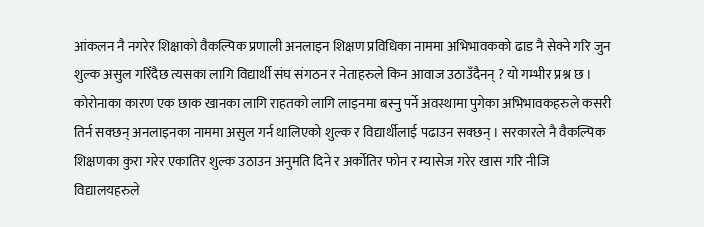आंकलन नै नगरेर शिक्षाको वैकल्पिक प्रणाली अनलाइन शिक्षण प्रविधिका नाममा अभिभावकको ढाड नै सेक्ने गरि जुन शुल्क असुल गरिँदैछ त्यसका लागि विद्यार्थी संघ संगठन र नेताहरुले किन आवाज उठाउँदैनन् ? यो गम्भीर प्रश्न छ ।
कोरोनाका कारण एक छाक खानका लागि राहतको लागि लाइनमा बस्नु पर्ने अवस्थामा पुगेका अभिभावकहरुले कसरी तिर्न सक्छन् अनलाइनका नाममा असुल गर्न थालिएको शुल्क र विद्यार्थीलाई पढाउन सक्छन् । सरकारले नै वैकल्पिक शिक्षणका कुरा गरेर एकातिर शुल्क उठाउन अनुमति दिने र अर्कोतिर फोन र म्यासेज गरेर खास गरि नीजि विद्यालयहरुले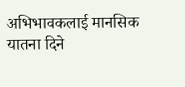अभिभावकलाई मानसिक यातना दिने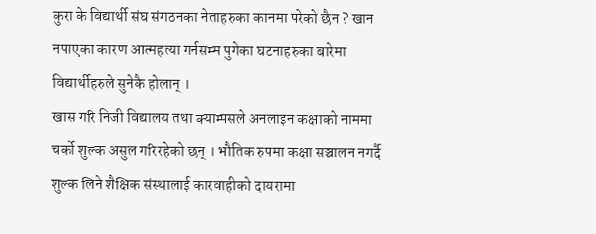कुरा के विद्यार्थी संघ संगठनका नेताहरुका कानमा परेको छैन ? खान नपाएका कारण आत्महत्या गर्नसम्म पुगेका घटनाहरुका बारेमा विद्यार्थीहरुले सुनेकै होलान् ।
खास गरि निजी विद्यालय तथा क्याम्पसले अनलाइन कक्षाको नाममा चर्को शुल्क असुल गरिरहेको छन् । भौतिक रुपमा कक्षा सञ्चालन नगर्दै शुल्क लिने शैक्षिक संस्थालाई कारवाहीको दायरामा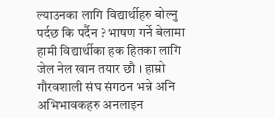ल्याउनका लागि विद्यार्थीहरु बोल्नु पर्दछ कि पर्दैन ? भाषण गर्ने बेलामा हामी विद्यार्थीका हक हितका लागि जेल नेल खान तयार छौ । हाम्रो गौरवशाली संघ संगठन भन्ने अनि अभिभावकहरु अनलाइन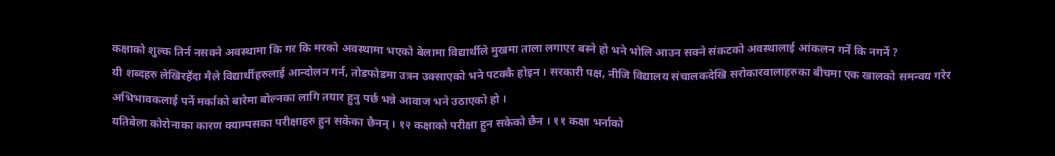कक्षाको शुल्क तिर्न नसक्ने अवस्थामा कि गर कि मरको अवस्थामा भएको बेलामा विद्यार्थीले मुखमा ताला लगाएर बस्ने हो भने भोलि आउन सक्ने संकटको अवस्थालाई आंकलन गर्ने कि नगर्ने ?
यी शब्दहरु लेखिरहँदा मैले विद्यार्थीहरुलाई आन्दोलन गर्न, तोडफोडमा उत्रन उक्साएको भने पटक्कै होइन । सरकारी पक्ष, नीजि विद्यालय संचालकदेखि सरोकारवालाहरुका बीचमा एक खालको समन्वय गरेर अभिभावकलाई पर्ने मर्काको बारेमा बोल्नका लागि तयार हुनु पर्छ भन्ने आवाज भने उठाएको हो ।
यतिबेला कोरोनाका कारण क्याम्पसका परीक्षाहरु हुन सकेका छैनन् । १२ कक्षाको परीक्षा हुन सकेको छैन । ११ कक्षा भर्नाको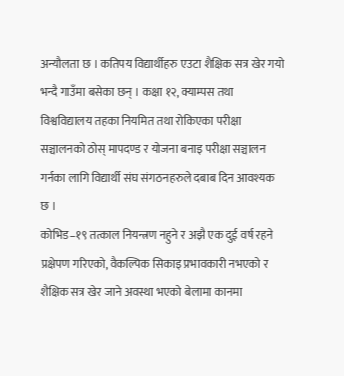अन्यौलता छ । कतिपय विद्यार्थीहरु एउटा शैक्षिक सत्र खेर गयो भन्दै गाउँमा बसेका छन् । कक्षा १२, क्याम्पस तथा विश्वविद्यालय तहका नियमित तथा रोकिएका परीक्षा सञ्चालनको ठोस् मापदण्ड र योजना बनाइ परीक्षा सञ्चालन गर्नका लागि विद्यार्थी संघ संगठनहरुले दबाब दिन आवश्यक छ ।
कोभिड–१९ तत्काल नियन्त्रण नहुने र अझै एक दुई वर्ष रहने प्रक्षेपण गरिएको, वैकल्पिक सिकाइ प्रभावकारी नभएको र शैक्षिक सत्र खेर जाने अवस्था भएको बेलामा कानमा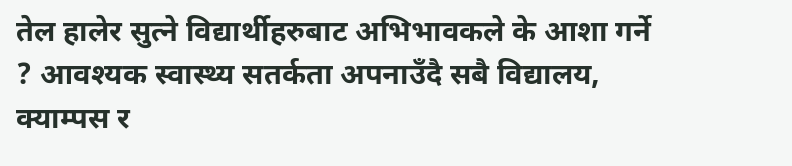तेल हालेर सुत्ने विद्यार्थीहरुबाट अभिभावकले के आशा गर्ने ? आवश्यक स्वास्थ्य सतर्कता अपनाउँदै सबै विद्यालय, क्याम्पस र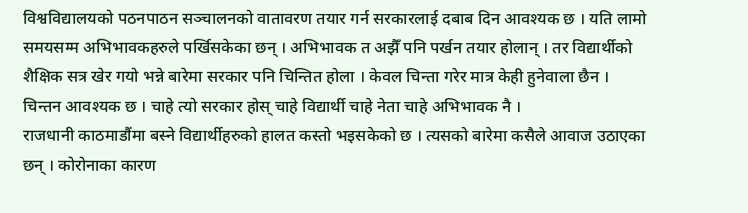विश्वविद्यालयको पठनपाठन सञ्चालनको वातावरण तयार गर्न सरकारलाई दबाब दिन आवश्यक छ । यति लामो समयसम्म अभिभावकहरुले पर्खिसकेका छन् । अभिभावक त अझैँ पनि पर्खन तयार होलान् । तर विद्यार्थीको शैक्षिक सत्र खेर गयो भन्ने बारेमा सरकार पनि चिन्तित होला । केवल चिन्ता गरेर मात्र केही हुनेवाला छैन । चिन्तन आवश्यक छ । चाहे त्यो सरकार होस् चाहे विद्यार्थी चाहे नेता चाहे अभिभावक नै ।
राजधानी काठमाडौंमा बस्ने विद्यार्थीहरुको हालत कस्तो भइसकेको छ । त्यसको बारेमा कसैले आवाज उठाएका छन् । कोरोनाका कारण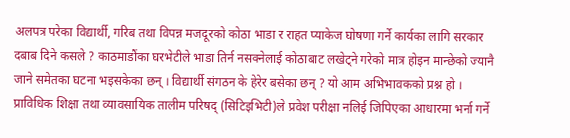अलपत्र परेका विद्यार्थी, गरिब तथा विपन्न मजदूरको कोठा भाडा र राहत प्याकेज घोषणा गर्ने कार्यका लागि सरकार दबाब दिने कसले ? काठमाडौंका घरभेटीले भाडा तिर्न नसक्नेलाई कोठाबाट लखेट्ने गरेको मात्र होइन मान्छेको ज्यानै जाने समेतका घटना भइसकेका छन् । विद्यार्थी संगठन के हेरेर बसेका छन् ? यो आम अभिभावकको प्रश्न हो ।
प्राविधिक शिक्षा तथा व्यावसायिक तालीम परिषद् (सिटिइभिटी)ले प्रवेश परीक्षा नलिई जिपिएका आधारमा भर्ना गर्ने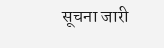सूचना जारी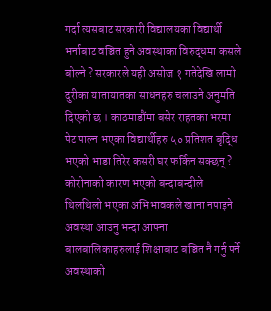गर्दा त्यसबाट सरकारी विद्यालयका विद्यार्थी भर्नाबाट वञ्चित हुने अवस्थाका विरुद्धमा कसले बोल्ने ? सरकारले यही असोज १ गतेदेखि लामो दुरीका यातायातका साधनहरु चलाउने अनुमति दिएको छ । काठमाडौंमा बसेर राहतका भरमा पेट पाल्न भएका विद्यार्थीहरु ५० प्रतिशत बृद्धि भएको भाडा तिरेर कसरी घर फर्किन सक्छन् ? कोरोनाको कारण भएको बन्दाबन्दीले थिलथिलो भएका अभिभावकले खाना नपाइने अवस्था आउनु भन्दा आफ्ना बालबालिकाहरुलाई शिक्षाबाट बञ्चित नै गर्नु पर्ने अवस्थाको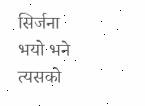सिर्जना भयो भने त्यसको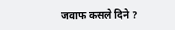जवाफ कसले दिने ?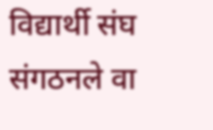विद्यार्थी संघ संगठनले वा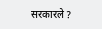सरकारले ?